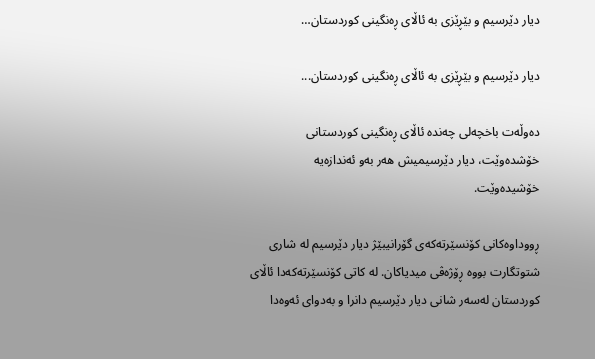دیار دێرسیم و بێڕێزی بە ئاڵای ڕەنگینی کوردستان…

دیار دێرسیم و بێڕێزی بە ئاڵای ڕەنگینی کوردستان...

دەوڵەت باخچەلی چەندە ئاڵای ڕەنگینی کوردستانی خۆشدەوێت، دیار دێرسیمیش هەر بەو ئەندازەیە خۆشیدەوێت.

ڕووداوەکانی کۆنسێرتەکەی گۆرانیبێژ دیار دێرسیم لە شاری شتوتگارت بووە ڕۆژەڤی میدیاکان. لە کاتی کۆنسێرتەکەدا ئاڵای کوردستان لەسەر شانی دیار دێرسیم دانرا و بەدوای ئەوەدا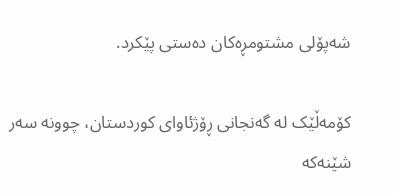شەپۆلی مشتومڕەکان دەستی پێکرد.

کۆمەڵێک لە گەنجانی ڕۆژئاوای کوردستان، چوونە سەر شێنەکە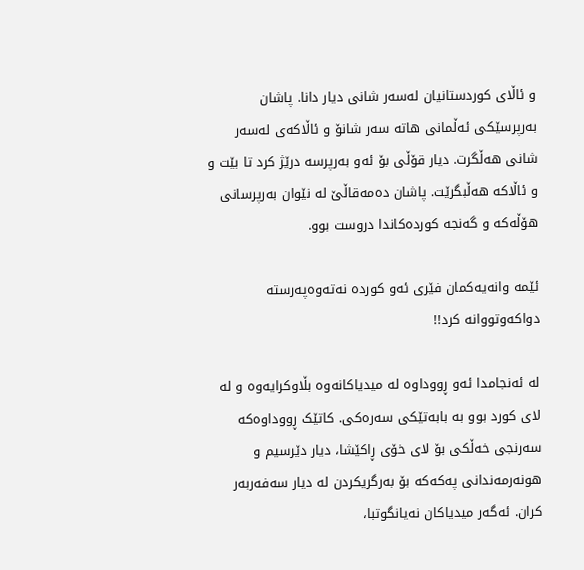و ئاڵای کوردستانیان لەسەر شانی دیار دانا. پاشان بەرپرسێکی ئەڵمانی هاتە سەر شانۆ و ئاڵاکەی لەسەر شانی هەڵگرت. دیار قۆڵی بۆ ئەو بەرپرسە درێژ کرد تا بێت و و ئاڵاکە هەڵبگرێت. پاشان دەمەقاڵێ لە نێوان بەرپرسانی هۆڵەکە و گەنجە کوردەکاندا دروست بوو.

ئێمە وانەیەکمان فێری ئەو کوردە نەتەوەپەرستە دواکەوتووانە کرد!!

لە ئەنجامدا ئەو ڕووداوە لە میدیاکانەوە بڵاوکرایەوە و لە لای کورد بوو بە بابەتێکی سەرەکی. کاتێک ڕووداوەکە سەرنجی خەڵکی بۆ لای خۆی ڕاکێشا، دیار دێرسیم و هونەرمەندانی پەکەکە بۆ بەرگریکردن لە دیار سەفەربەر کران. ئەگەر میدیاکان نەیانگوتبا،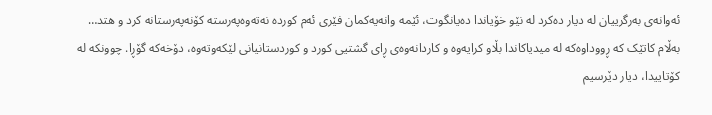ئەوانەی بەرگرییان لە دیار دەکرد لە نێو خۆیاندا دەیانگوت، ئێمە وانەیەکمان فێری ئەم کوردە نەتەوەپەرستە کۆنەپەرستانە کرد و هتد… بەڵام کاتێک کە ڕووداوەکە لە میدیاکاندا بڵاو کرایەوە و کاردانەوەی ڕای گشتیی کورد و کوردستانیانی لێکەوتەوە، دۆخەکە گۆڕا. چوونکە لە کۆتاییدا، دیار دێرسیم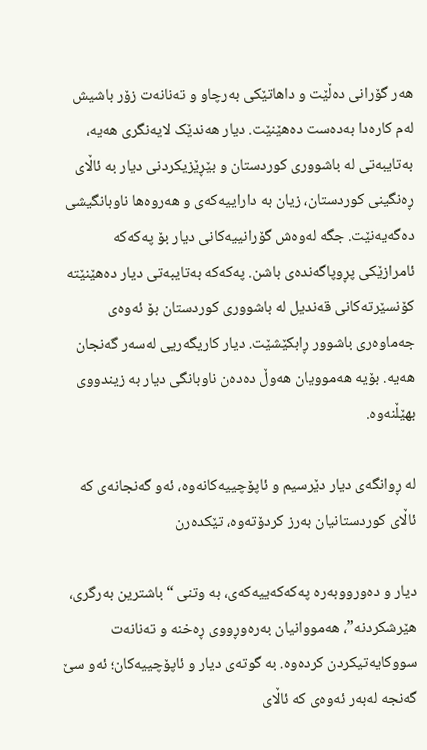هەر گۆرانی دەڵێت و داهاتێکی بەرچاو و تەنانەت زۆر باشیش لەم کارەدا بەدەست دەهێنێت. دیار هەندێک لایەنگری هەیە، بەتایبەتی لە باشووری کوردستان و بێڕێزیکردنی دیار بە ئاڵای ڕەنگینی کوردستان، زیان بە داراییەکەی و هەروەها ناوبانگیشی دەگەیەنێت. جگە لەوەش گۆرانییەکانی دیار بۆ پەکەکە ئامرازێکی پڕوپاگەندەی باشن. پەکەکە بەتایبەتی دیار دەهێنێتە کۆنسێرتەکانی قەندیل لە باشووری کوردستان بۆ ئەوەی جەماوەری باشوور ڕابکێشێت. دیار کاریگەریی لەسەر گەنجان هەیە. بۆیە هەموویان هەوڵ دەدەن ناوبانگی دیار بە زیندووی بهێڵنەوە.

لە ڕوانگەی دیار دێرسیم و ئاپۆچییەکانەوە، ئەو گەنجانەی کە ئاڵای کوردستانیان بەرز کردۆتەوە، تێکدەرن

دیار و دەورووبەرە پەکەکەییەکەی، بە وتنی “باشترین بەرگری، هێرشکردنە”، هەمووانیان بەرەوڕووی ڕەخنە و تەنانەت سووکایەتیکردن کردەوە. بە گوتەی دیار و ئاپۆچییەکان؛ ئەو سێ گەنجە لەبەر ئەوەی کە ئاڵای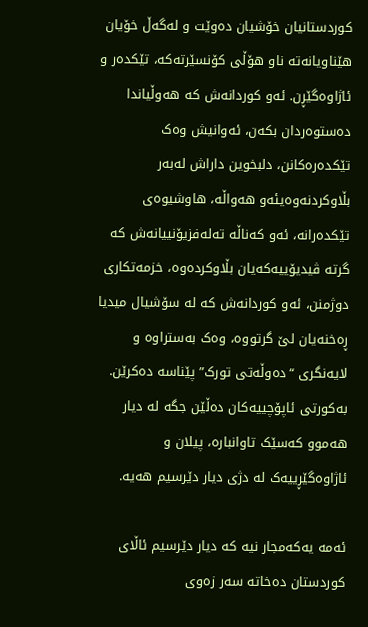کوردستانیان خۆشیان دەوێت و لەگەڵ خۆیان هێناویانەتە ناو هۆڵی کۆنسێرتەکە، تێکدەر و ئاژاوەگێڕن. ئەو کوردانەش کە هەوڵیاندا دەستوەردان بکەن، ئەوانیش وەک تێکدەرەکانن، دلبخوین داراش لەبەر بڵاوکردنەوەیئەو هەواڵە، هاوشیوەی تێکدەرانە، ئەو کەناڵە تەلەفزیۆنییانەش کە گرتە ڤیدیۆییەکەیان بڵاوکردەوە، خزمەتکاری دوژمنن، ئەو کوردانەش کە لە سۆشیال میدیا ڕەخنەیان لێ گرتووە، وەک بەستراوە و لایەنگری “دەوڵەتی تورک” پێناسە دەکرێن. بەکورتی ئاپۆچییەکان دەڵێن جگە لە دیار هەموو کەسێک تاوانبارە، پیلان و ئاژاوەگێڕییەک لە دژی دیار دێرسیم هەیە.

ئەمە یەکەمجار نیە کە دیار دێرسیم ئاڵای کوردستان دەخاتە سەر زەوی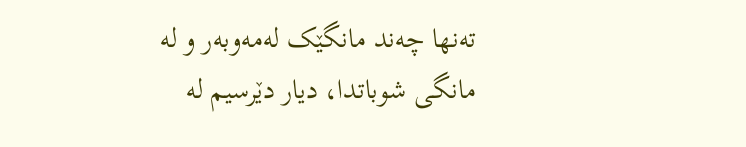تەنها چەند مانگێک لەمەوبەر و لە مانگی شوباتدا، دیار دێرسیم لە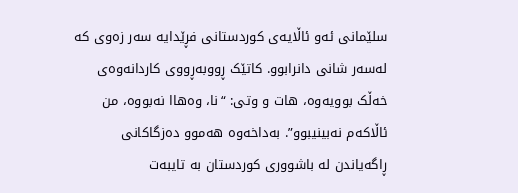سلێمانی ئەو ئاڵایەی کوردستانی فڕێدایە سەر زەوی کە لەسەر شانی دانرابوو. کاتێک ڕووبەڕووی کاردانەوەی خەڵک بوویەوە، هات و وتی: “نا، وەهاا نەبووە، من ئاڵاکەم نەبینیبوو”. بەداخەوە هەموو دەزگاکانی ڕاگەیاندن لە باشووری کوردستان بە تایبەت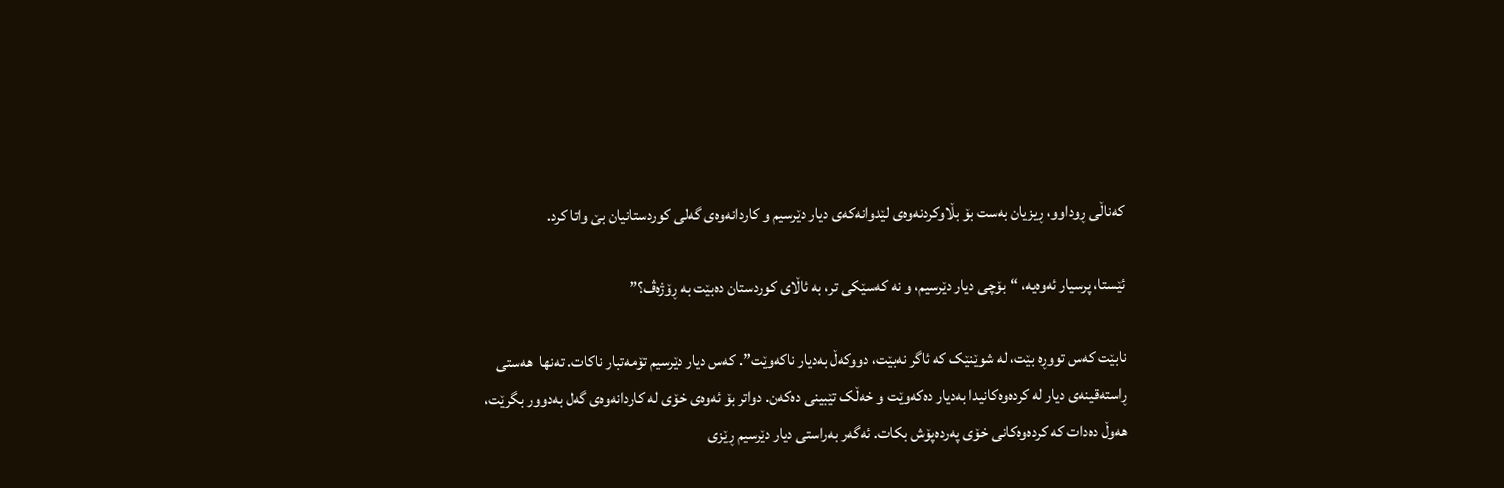کەناڵی ڕوداوو، ڕیزیان بەست بۆ بڵاوکردنەوەی لێدوانەکەی دیار دێرسیم و کاردانەوەی گەلی کوردستانیان بێ واتا کرد.

ئێستا، پرسیار ئەوەیە، “بۆچی دیار دێرسیم، و نە کەسێکی تر، بە ئاڵای کوردستان دەبێت بە ڕۆژەڤ؟”

نابێت کەس تووڕە بێت، لە شوێنێک کە ئاگر نەبێت، دووکەڵ بەدیار ناکەوێت”. کەس دیار دێرسیم تۆمەتبار ناکات. تەنها  هەستی ڕاستەقینەی دیار لە کردەوەکانیدا بەدیار دەکەوێت و خەڵک تێبینی دەکەن. دواتر بۆ ئەوەی خۆی لە کاردانەوەی گەل بەدوور بگرێت، هەوڵ دەدات کە کردەوەکانی خۆی پەردەپۆش بکات. ئەگەر بەراستی دیار دێرسیم ڕێزی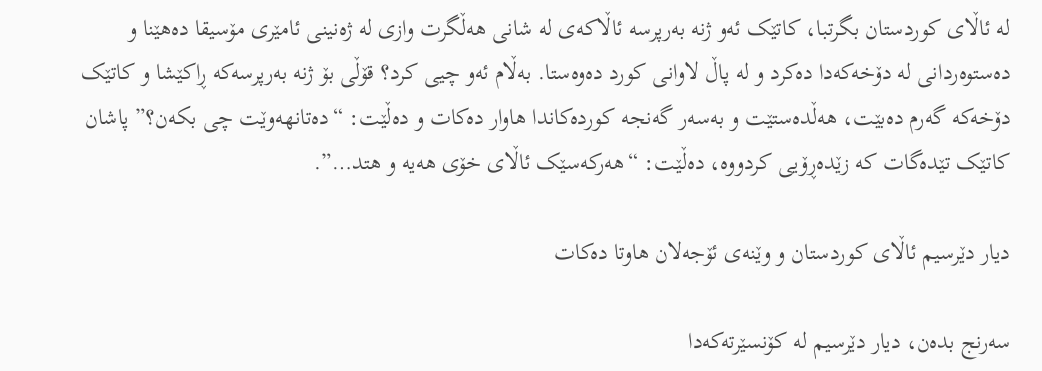لە ئاڵای کوردستان بگرتبا، کاتێک ئەو ژنە بەرپرسە ئاڵاکەی لە شانی هەڵگرت وازی لە ژەنینی ئامێری مۆسیقا دەهێنا و دەستوەردانی لە دۆخەکەدا دەکرد و لە پاڵ لاوانی کورد دەوەستا. بەڵام ئەو چیی کرد؟ قۆڵی بۆ ژنە بەرپرسەکە ڕاکێشا و کاتێک دۆخەکە گەرم دەبێت، هەڵدەستێت و بەسەر گەنجە کوردەکاندا هاوار دەکات و دەڵێت: “دەتانهەوێت چی بکەن؟” پاشان کاتێک تێدەگات کە زێدەڕۆیی کردووە، دەڵێت: “هەرکەسێک ئاڵای خۆی هەیە و هتد…”.

دیار دێرسیم ئاڵای کوردستان و وێنەی ئۆجەلان هاوتا دەکات

سەرنج بدەن، دیار دێرسیم لە کۆنسێرتەکەدا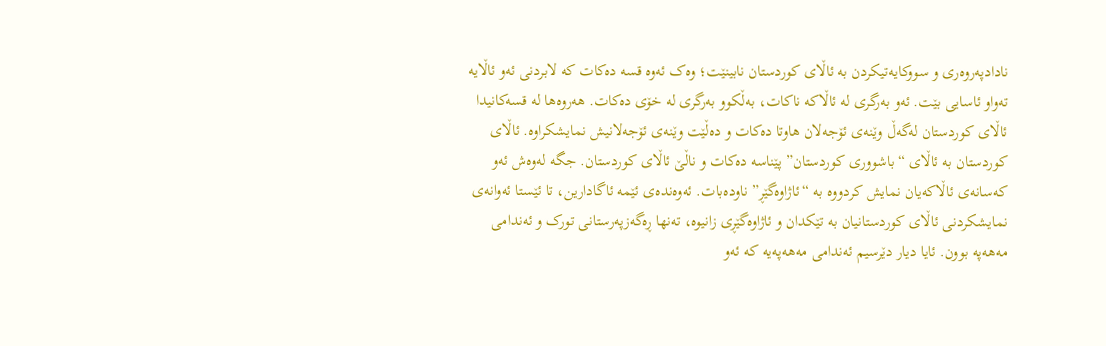نادادپەروەری و سووکایەتیکردن بە ئاڵای کوردستان نابینێت؛ وەک ئەوە قسە دەکات کە لابردنی ئەو ئاڵایە تەواو ئاسایی بێت. ئەو بەرگری لە ئاڵاکە ناکات، بەڵکوو بەرگری لە خۆی دەکات. هەروەها لە قسەکانیدا ئاڵای کوردستان لەگەڵ وێنەی ئۆجەلان هاوتا دەکات و دەڵێت وێنەی ئۆجەلانیش نمایشکراوە. ئاڵای کوردستان بە ئاڵای “باشووری کوردستان” پێناسە دەکات و ناڵێ ئاڵای کوردستان. جگە لەوەش ئەو کەسانەی ئاڵاکەیان نمایش کردووە بە “ئاژاوەگێڕ” ناودەبات. ئەوەندەی ئێمە ئاگادارین، تا ئێستا ئەوانەی نمایشکردنی ئاڵای کوردستانیان بە تێکدان و ئاژاوەگێڕی زانیوە، تەنها ڕەگەزپەرستانی تورک و ئەندامی مەهەپە بوون. ئایا دیار دێرسیم ئەندامی مەهەپەیە کە ئەو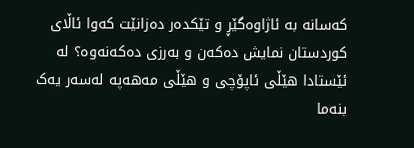کەسانە بە ئاژاوەگێڕ و تێکدەر دەزانێت کەوا ئاڵای کوردستان نمایش دەکەن و بەرزی دەکەنەوە؟ لە ئێستادا هێڵی ئاپۆچی و هێڵی مەهەپە لەسەر یەک بنەما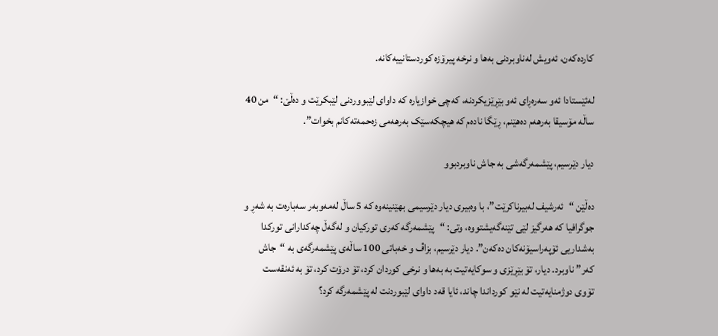کاردەکەن، ئەویش لەناوبردنی بەها و نرخە پیرۆزە کوردستانییەکانە.

لەئێستادا ئەو سەرەڕای ئەو بێڕێزیکردنە، کەچی خوازیارە کە داوای لێبووردنی لێبکرێت و دەڵێ: “من 40 ساڵە مۆسیقا بەرهەم دەهێنم، ڕێگا نادەم کە هیچکەسێک بەرهەمی زەحمەتەکانم بخوات”.

دیار دێرسیم، پێشمەرگەشی بە جاش ناوبردبوو

دەڵێن “ئەرشیف لەبیرناکرێت”، با وەبیری دیار دێرسیمی بهێنینەوە کە 5 ساڵ لەمەوبەر سەبارەت بە شەڕ و جوگرافیا کە هەرگیز لێی تێنەگەیشتووە، وتی: “پێشمەرگە کەری تورکیان و لەگەڵ چەکدارانی تورکدا بەشداریی ئۆپەراسیۆنەکان دەکەن”. دیار دێرسیم، بزاڤ و خەباتی 100 ساڵەی پێشمەرگەی بە “جاش کەر” ناوبرد. دیار، تۆ بێڕێزی و سوکایەتیت بە بەها و نرخی کوردان کرد، تۆ درۆت کرد، تۆ بە ئەنقەست تۆوی دوژمنایەتیت لە نێو کورداندا چاند، ئایا قەد داوای لێبوردنت لە پێشمەرگە کرد؟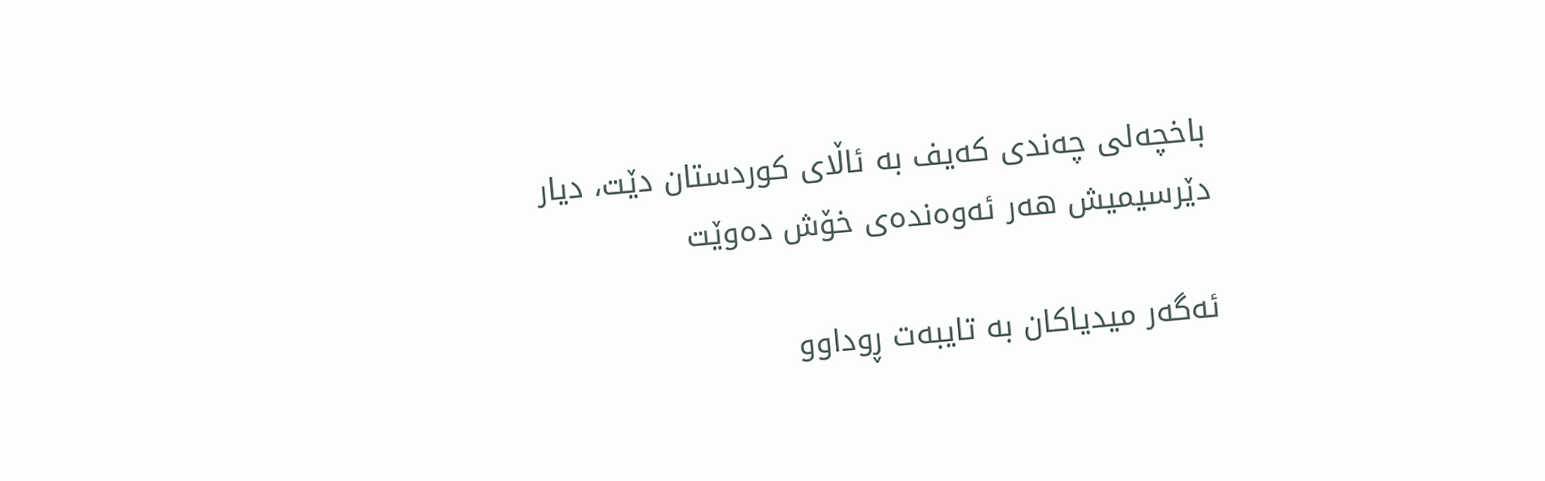باخچەلی چەندی کەیف بە ئاڵای کوردستان دێت، دیار دێرسیمیش هەر ئەوەندەی خۆش دەوێت

ئەگەر میدیاکان بە تایبەت ڕوداوو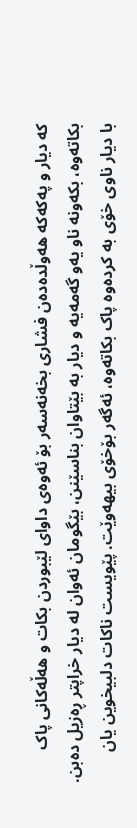کە دیار و پەکەکە هەوڵدەدەن فشاری بخەنەسەر بۆ ئەوەی داوای لێبوردن بکات و هەڵەکانی پاک بکاتەوە، بکەونە ناو یەو گەمەیە و دیار بە بێتاوان بناسێنن، بێگومان ئەوان لە دیار خراپتر ڕەزیل دەبن. با دیار ناوی خۆی بە کردەوە پاک بکاتەوە، ئەگەر بۆخۆی بیهەوێت. پێویست ناکات دلبیخوین یان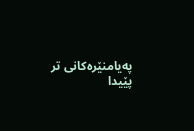پەیامنێرەکانی تر پێیدا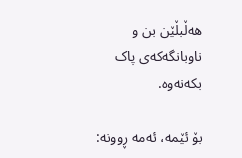هەڵبڵێن بن و ناوبانگەکەی پاک بکەنەوە.

بۆ ئێمە، ئەمە ڕوونە: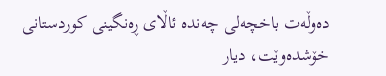دەوڵەت باخچەلی چەندە ئاڵای ڕەنگینی کوردستانی خۆشدەوێت، دیار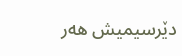دێرسیمیش هەر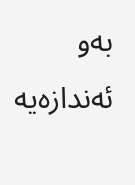بەو ئەندازەیە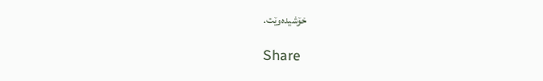خۆشیدەوێت.

Share